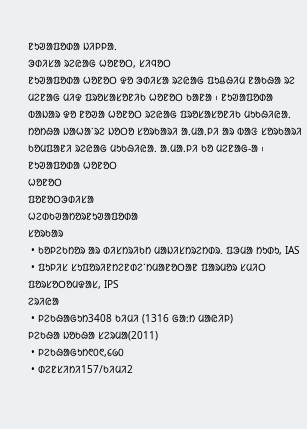ᱱᱩᱣᱟᱯᱚᱰᱟ ᱡᱤᱞᱞᱟᱹ
ᱳᱰᱤᱥᱟ ᱨᱮᱭᱟᱜ ᱦᱚᱱᱚᱛ, ᱥᱤᱧᱚᱛ
ᱱᱩᱣᱟᱯᱚᱰᱟ ᱦᱚᱱᱚᱛ ᱫᱚ ᱳᱰᱤᱥᱟ ᱨᱮᱭᱟᱜ ᱯᱩᱪᱷᱤᱢ ᱱᱟᱠᱷᱟ ᱨᱮ ᱢᱮᱱᱟᱜ ᱢᱤᱫ ᱯᱨᱚᱥᱟᱥᱚᱱᱤᱠ ᱦᱚᱱᱚᱛ ᱠᱟᱱᱟ ᱾ ᱱᱩᱣᱟᱯᱚᱰᱟ ᱵᱟᱡᱟᱨ ᱫᱚ ᱱᱚᱣᱟ ᱦᱚᱱᱚᱛ ᱨᱮᱭᱟᱜ ᱯᱨᱚᱥᱟᱥᱚᱱᱤᱠ ᱢᱩᱠᱷᱤᱭᱟᱹ ᱴᱚᱴᱷᱟ ᱡᱟᱦᱟᱸᱨᱮ ᱡᱚᱛᱚ ᱥᱚᱨᱠᱟᱨᱤ ᱟᱹᱢᱟᱹᱞᱤ ᱟᱨ ᱵᱟᱝ ᱥᱚᱨᱠᱟᱨᱤ ᱠᱚᱢᱯᱟᱱᱤ ᱨᱮᱭᱟᱜ ᱢᱩᱠᱷᱤᱭᱟᱹ ᱟᱹᱢᱟᱹᱞᱤ ᱠᱚ ᱢᱮᱱᱟᱜ-ᱟ ᱾
ᱱᱩᱣᱟᱯᱚᱰᱟ ᱦᱚᱱᱚᱛ
ᱦᱚᱱᱚᱛ
ᱯᱚᱱᱚᱛᱳᱰᱤᱥᱟ
ᱦᱮᱰᱠᱣᱟᱴᱚᱨᱱᱩᱣᱟᱯᱚᱰᱟ
ᱥᱚᱨᱠᱟᱨ
 • ᱠᱚᱞᱮᱠᱴᱚᱨ ᱟᱨ ᱰᱤᱥᱴᱨᱤᱠᱴ ᱢᱟᱡᱤᱥᱴᱨᱮᱴᱰᱨ. ᱯᱳᱢᱟ ᱴᱩᱰᱩ, IAS
 • ᱯᱩᱞᱤᱥ ᱥᱩᱯᱚᱨᱤᱱᱴᱮᱱᱰᱮᱸᱴᱢᱟᱱᱚᱛᱟᱱ ᱯᱟᱨᱢᱚᱨ ᱥᱢᱤᱛ ᱯᱚᱨᱥᱚᱛᱚᱢᱫᱟᱥ, IPS
ᱮᱨᱤᱭᱟ
 • ᱞᱮᱠᱷᱟᱜᱩᱴ3408 ᱠᱤᱢᱤ (1316 ᱜᱟᱺᱴ ᱢᱟᱭᱤᱞ)
ᱞᱮᱠᱷᱟ ᱡᱚᱠᱷᱟ ᱥᱮᱨᱢᱟ(2011)
 • ᱞᱮᱠᱷᱟᱜᱩᱴ᱖᱐᱖,᱔᱙᱐
 • ᱰᱮᱱᱥᱤᱴᱤ157/ᱠᱤᱢᱤ2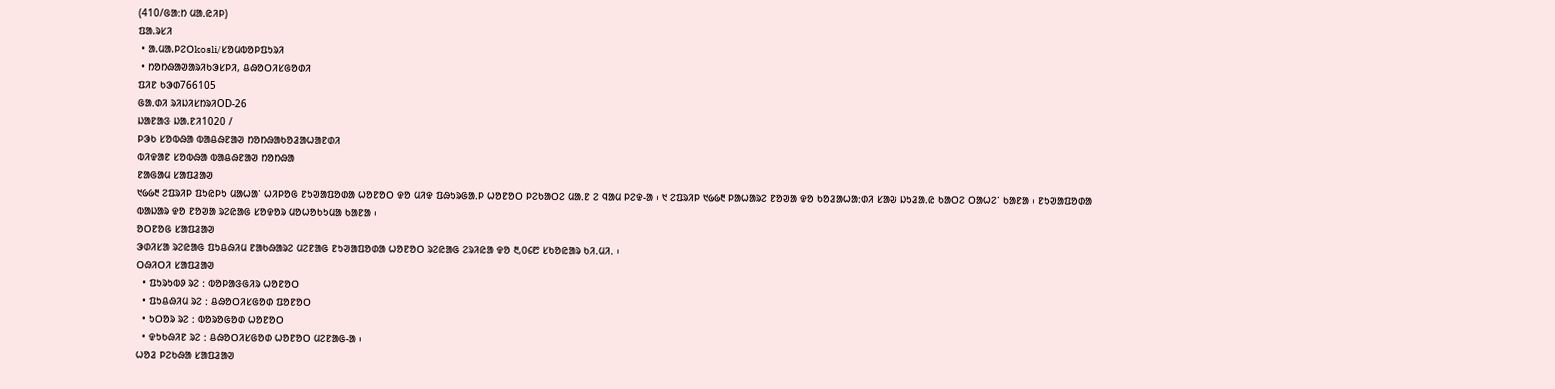(410/ᱜᱟᱺᱴ ᱢᱟᱹᱭᱤᱞ)
ᱯᱟ.ᱨᱥᱤ
 • ᱟ.ᱢᱟ.ᱞᱮᱛkosli/ᱥᱚᱢᱵᱚᱞᱯᱩᱨᱤ
 • ᱴᱚᱴᱷᱟᱣᱟᱨᱤᱠᱳᱥᱞᱤ, ᱪᱷᱚᱛᱤᱥᱜᱚᱰᱤ
ᱯᱤᱱ ᱠᱳᱰ766105
ᱜᱟᱹᱰᱤ ᱨᱤᱡᱤᱥᱴᱨᱤOD-26
ᱡᱟᱱᱟᱝ ᱡᱟ.ᱱᱤ1020 /
ᱞᱳᱠ ᱥᱚᱵᱷᱟ ᱵᱟᱪᱷᱱᱟᱣ ᱴᱚᱴᱷᱟᱠᱚᱲᱟᱦᱟᱱᱰᱤ
ᱵᱤᱫᱟᱱ ᱥᱚᱵᱷᱟ ᱵᱟᱪᱷᱱᱟᱣ ᱴᱚᱴᱷᱟ
ᱱᱟᱜᱟᱢ ᱥᱟᱯᱲᱟᱣ
᱑᱙᱙᱓ ᱮᱯᱨᱤᱞ ᱯᱩᱭᱞᱩ ᱢᱟᱦᱟᱸ ᱦᱤᱞᱚᱜ ᱱᱩᱣᱟᱯᱚᱰᱟ ᱦᱚᱱᱚᱛ ᱫᱚ ᱢᱤᱫ ᱯᱷᱩᱨᱜᱟᱹᱞ ᱦᱚᱱᱚᱛ ᱞᱮᱠᱟᱛᱮ ᱢᱟᱹᱱ ᱮ ᱧᱟᱢ ᱞᱮᱫ-ᱟ ᱾ ᱑ ᱮᱯᱨᱤᱞ ᱑᱙᱙᱓ ᱞᱟᱦᱟᱨᱮ ᱱᱚᱣᱟ ᱫᱚ ᱠᱚᱲᱟᱦᱟᱺᱰᱤ ᱥᱟᱶ ᱡᱩᱲᱟᱹᱭ ᱠᱟᱛᱮ ᱛᱟᱦᱮᱸ ᱠᱟᱱᱟ ᱾ ᱱᱩᱣᱟᱯᱚᱰᱟ ᱵᱟᱡᱟᱨ ᱫᱚ ᱱᱚᱣᱟ ᱨᱮᱭᱟᱜ ᱥᱚᱫᱚᱨ ᱢᱚᱦᱚᱠᱩᱢᱟ ᱠᱟᱱᱟ ᱾
ᱚᱛᱱᱚᱜ ᱥᱟᱯᱲᱟᱣ
ᱳᱰᱤᱥᱟ ᱨᱮᱭᱟᱜ ᱯᱩᱪᱷᱤᱢ ᱱᱟᱠᱷᱟᱨᱮ ᱢᱮᱱᱟᱜ ᱱᱩᱣᱟᱯᱚᱰᱟ ᱦᱚᱱᱚᱛ ᱨᱮᱭᱟᱜ ᱮᱨᱤᱭᱟ ᱫᱚ ᱓,᱐᱔᱘ ᱥᱠᱚᱭᱟᱨ ᱠᱤᱹᱢᱤᱹ ᱾
ᱛᱷᱤᱛᱤ ᱥᱟᱯᱲᱟᱣ
  • ᱯᱩᱨᱩᱵᱽ ᱨᱮ ᱺ ᱵᱚᱞᱟᱝᱜᱤᱨ ᱦᱚᱱᱚᱛ
  • ᱯᱩᱪᱷᱤᱢ ᱨᱮ ᱺ ᱪᱷᱚᱛᱤᱥᱜᱚᱰ ᱯᱚᱱᱚᱛ
  • ᱩᱛᱚᱨ ᱨᱮ ᱺ ᱵᱚᱨᱚᱜᱚᱰ ᱦᱚᱱᱚᱛ
  • ᱫᱩᱠᱷᱤᱱ ᱨᱮ ᱺ ᱪᱷᱚᱛᱤᱥᱜᱚᱰ ᱦᱚᱱᱚᱛ ᱢᱮᱱᱟᱜ-ᱟ ᱾
ᱦᱚᱲ ᱞᱮᱠᱷᱟ ᱥᱟᱯᱲᱟᱣ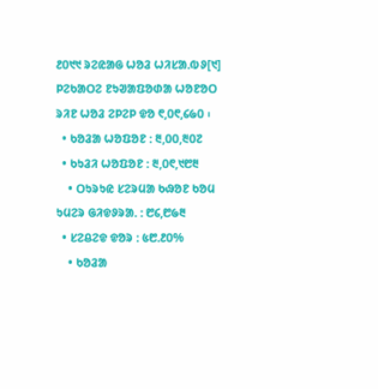᱒᱐᱑᱑ ᱨᱮᱭᱟᱜ ᱦᱚᱲ ᱦᱤᱥᱟᱹᱵᱽ[᱑] ᱞᱮᱠᱟᱛᱮ ᱱᱩᱣᱟᱯᱚᱰᱟ ᱦᱚᱱᱚᱛ ᱨᱤᱱ ᱦᱚᱲ ᱮᱞᱮᱞ ᱫᱚ ᱖,᱐᱖,᱔᱙᱐ ᱾
  • ᱠᱚᱲᱟ ᱦᱚᱯᱚᱱ ᱺ ᱓,᱐᱐,᱓᱐᱗
  • ᱠᱩᱲᱤ ᱦᱚᱯᱚᱱ ᱺ ᱓,᱐᱖,᱑᱘᱓
    • ᱛᱩᱨᱩᱭ ᱥᱮᱨᱢᱟ ᱠᱷᱚᱱ ᱠᱚᱢ ᱩᱢᱮᱨ ᱜᱤᱫᱽᱨᱟᱹ ᱺ ᱘᱔,᱘᱙᱓
  • ᱥᱮᱪᱮᱫ ᱫᱚᱨ ᱺ ᱕᱘ᱹ᱒᱐%
    • ᱠᱚᱲᱟ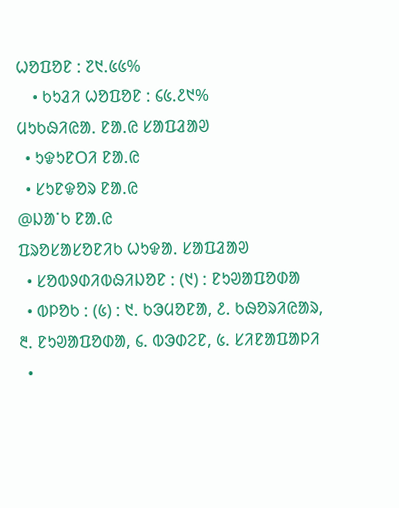ᱦᱚᱯᱚᱱ ᱺ ᱗᱑ᱹ᱕᱕%
    • ᱠᱩᱲᱤ ᱦᱚᱯᱚᱱ ᱺ ᱔᱕ᱹ᱒᱑%
ᱢᱩᱠᱷᱤᱭᱟᱹ ᱱᱟᱹᱭ ᱥᱟᱯᱲᱟᱣ
  • ᱩᱫᱩᱱᱛᱤ ᱱᱟᱹᱭ
  • ᱥᱩᱱᱫᱚᱨ ᱱᱟᱹᱭ
@ᱡᱟᱸᱠ ᱱᱟᱹᱭ
ᱯᱨᱚᱥᱟᱥᱚᱱᱤᱠ ᱦᱩᱫᱟᱹ ᱥᱟᱯᱲᱟᱣ
  • ᱥᱚᱵᱽᱰᱤᱵᱷᱤᱡᱚᱱ ᱺ (᱑) ᱺ ᱱᱩᱣᱟᱯᱚᱰᱟ
  • ᱵᱞᱚᱠ ᱺ (᱕) ᱺ ᱑ᱹ ᱠᱳᱢᱚᱱᱟ, ᱒ᱹ ᱠᱷᱚᱨᱤᱭᱟᱨ, ᱓ᱹ ᱱᱩᱣᱟᱯᱚᱰᱟ, ᱔ᱹ ᱵᱳᱰᱮᱱ, ᱕ᱹ ᱥᱤᱱᱟᱯᱟᱞᱤ
  •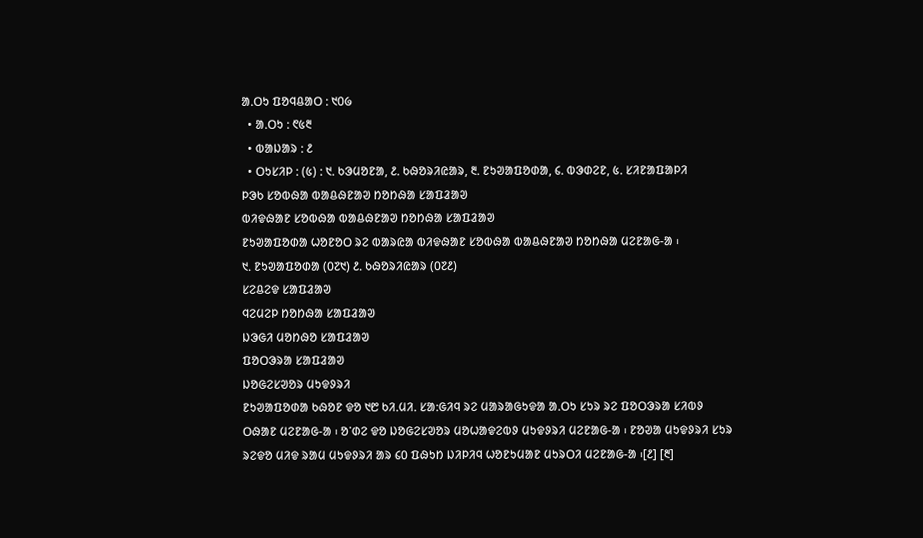ᱟᱹᱛᱩ ᱯᱚᱧᱪᱟᱛ ᱺ ᱑᱐᱙
  • ᱟᱹᱛᱩ ᱺ ᱖᱕᱓
  • ᱵᱟᱡᱟᱨ ᱺ ᱒
  • ᱛᱩᱥᱤᱞ ᱺ (᱕) ᱺ ᱑ᱹ ᱠᱳᱢᱚᱱᱟ, ᱒ᱹ ᱠᱷᱚᱨᱤᱭᱟᱨ, ᱓ᱹ ᱱᱩᱣᱟᱯᱚᱰᱟ, ᱔ᱹ ᱵᱳᱰᱮᱱ, ᱕ᱹ ᱥᱤᱱᱟᱯᱟᱞᱤ
ᱞᱳᱠ ᱥᱚᱵᱷᱟ ᱵᱟᱪᱷᱱᱟᱣ ᱴᱚᱴᱷᱟ ᱥᱟᱯᱲᱟᱣ
ᱵᱤᱫᱷᱟᱱ ᱥᱚᱵᱷᱟ ᱵᱟᱪᱷᱱᱟᱣ ᱴᱚᱴᱷᱟ ᱥᱟᱯᱲᱟᱣ
ᱱᱩᱣᱟᱯᱚᱰᱟ ᱦᱚᱱᱚᱛ ᱨᱮ ᱵᱟᱨᱭᱟ ᱵᱤᱫᱷᱟᱱ ᱥᱚᱵᱷᱟ ᱵᱟᱪᱷᱱᱟᱣ ᱴᱚᱴᱷᱟ ᱢᱮᱱᱟᱜ-ᱟ ᱾
᱑ᱹ ᱱᱩᱣᱟᱯᱚᱰᱟ (᱐᱗᱑) ᱒ᱹ ᱠᱷᱚᱨᱤᱭᱟᱨ (᱐᱗᱒)
ᱥᱮᱪᱮᱫ ᱥᱟᱯᱲᱟᱣ
ᱧᱮᱢᱮᱞ ᱴᱚᱴᱷᱟ ᱥᱟᱯᱲᱟᱣ
ᱡᱳᱜᱤ ᱢᱚᱴᱷᱚ ᱥᱟᱯᱲᱟᱣ
ᱯᱚᱛᱳᱨᱟ ᱥᱟᱯᱲᱟᱣ
ᱡᱚᱜᱮᱥᱣᱚᱨ ᱢᱩᱫᱽᱨᱤ
ᱱᱩᱣᱟᱯᱚᱰᱟ ᱠᱷᱚᱱ ᱫᱚ ᱑᱘ ᱠᱤᱹᱢᱤᱹ ᱥᱟᱺᱜᱤᱧ ᱨᱮ ᱢᱟᱨᱟᱜᱩᱫᱟ ᱟᱹᱛᱩ ᱥᱩᱨ ᱨᱮ ᱯᱚᱛᱳᱨᱟ ᱥᱤᱵᱽ ᱛᱷᱟᱱ ᱢᱮᱱᱟᱜ-ᱟ ᱾ ᱚᱸᱰᱮ ᱫᱚ ᱡᱚᱜᱮᱥᱣᱚᱨ ᱢᱚᱦᱟᱫᱮᱵᱽ ᱢᱩᱫᱽᱨᱤ ᱢᱮᱱᱟᱜ-ᱟ ᱾ ᱱᱚᱣᱟ ᱢᱩᱫᱽᱨᱤ ᱥᱩᱨ ᱨᱮᱫᱚ ᱢᱤᱫ ᱨᱟᱢ ᱢᱩᱫᱽᱨᱤ ᱟᱨ ᱔᱐ ᱯᱷᱩᱴ ᱡᱤᱞᱤᱧ ᱦᱚᱱᱩᱢᱟᱱ ᱢᱩᱨᱛᱤ ᱢᱮᱱᱟᱜ-ᱟ ᱾[᱒] [᱓]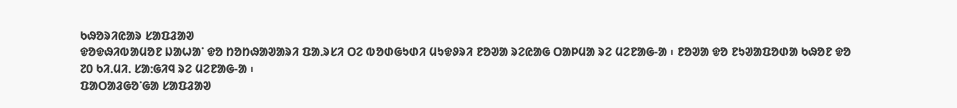ᱠᱷᱚᱨᱤᱭᱟᱨ ᱥᱟᱯᱲᱟᱣ
ᱫᱚᱫᱷᱤᱵᱟᱢᱚᱱ ᱡᱟᱦᱟᱸ ᱫᱚ ᱴᱚᱴᱷᱟᱣᱟᱨᱤ ᱯᱟᱹᱨᱥᱤ ᱛᱮ ᱵᱚᱰᱜᱩᱰᱤ ᱢᱩᱫᱽᱨᱤ ᱱᱚᱣᱟ ᱨᱮᱭᱟᱜ ᱛᱟᱞᱢᱟ ᱨᱮ ᱢᱮᱱᱟᱜ-ᱟ ᱾ ᱱᱚᱣᱟ ᱫᱚ ᱱᱩᱣᱟᱯᱚᱰᱟ ᱠᱷᱚᱱ ᱫᱚ ᱗᱐ ᱠᱤᱹᱢᱤᱹ ᱥᱟᱺᱜᱤᱧ ᱨᱮ ᱢᱮᱱᱟᱜ-ᱟ ᱾
ᱯᱟᱛᱟᱲᱜᱚᱸᱜᱟ ᱥᱟᱯᱲᱟᱣ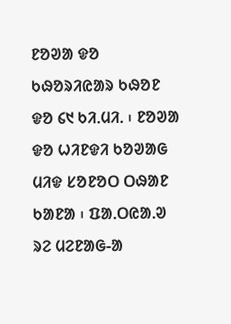ᱱᱚᱣᱟ ᱫᱚ ᱠᱷᱚᱨᱤᱭᱟᱨ ᱠᱷᱚᱱ ᱫᱚ ᱔᱑ ᱠᱤᱹᱢᱤᱹ ᱾ ᱱᱚᱣᱟ ᱫᱚ ᱦᱤᱱᱫᱤ ᱠᱚᱣᱟᱜ ᱢᱤᱫ ᱥᱚᱱᱚᱛ ᱛᱷᱟᱱ ᱠᱟᱱᱟ ᱾ ᱯᱟᱹᱛᱭᱟᱹᱣ ᱨᱮ ᱢᱮᱱᱟᱜ-ᱟ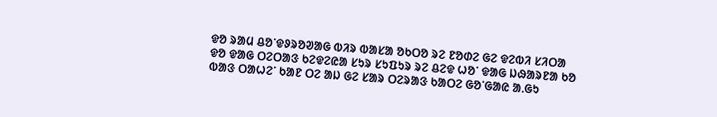ᱫᱚ ᱨᱟᱢ ᱪᱚᱸᱫᱽᱨᱚᱣᱟᱜ ᱵᱤᱨ ᱵᱟᱥᱟ ᱚᱠᱛᱚ ᱨᱮ ᱱᱚᱰᱮ ᱜᱮ ᱫᱮᱵᱤ ᱥᱤᱛᱟ ᱫᱚ ᱫᱟᱜ ᱛᱮᱛᱟᱝ ᱠᱮᱫᱮᱭᱟ ᱥᱩᱨ ᱥᱩᱯᱩᱨ ᱨᱮ ᱪᱮᱫ ᱦᱚᱸ ᱫᱟᱜ ᱡᱷᱟᱨᱱᱟ ᱠᱚ ᱵᱟᱝ ᱛᱟᱦᱮᱸ ᱠᱟᱱ ᱛᱮ ᱟᱡ ᱜᱮ ᱥᱟᱨ ᱛᱮᱨᱟᱝ ᱠᱟᱛᱮ ᱜᱚᱸᱜᱟᱭ ᱟᱹᱜᱩ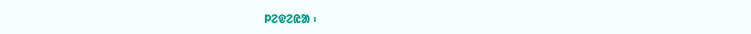ᱞᱮᱫᱮᱭᱟ ᱾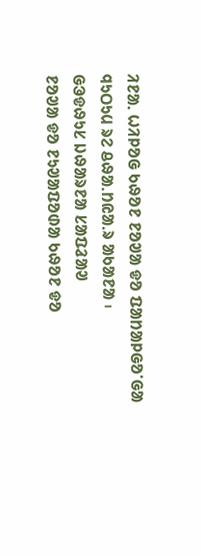ᱤᱱᱟᱹ ᱦᱤᱞᱚᱜ ᱠᱷᱚᱱ ᱱᱚᱣᱟ ᱫᱚ ᱯᱟᱴᱟᱞᱜᱚᱸᱜᱟ ᱧᱩᱛᱩᱢ ᱨᱮ ᱪᱷᱟᱹᱴᱭᱟᱹᱨ ᱟᱠᱟᱱᱟ ᱾
ᱜᱳᱫᱷᱩᱥ ᱡᱷᱟᱨᱱᱟ ᱥᱟᱯᱲᱟᱣ
ᱱᱚᱣᱟ ᱫᱚ ᱱᱩᱣᱟᱯᱚᱰᱟ ᱠᱷᱚᱱ ᱫᱚ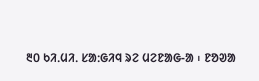᱓᱐ ᱠᱤᱹᱢᱤᱹ ᱥᱟᱺᱜᱤᱧ ᱨᱮ ᱢᱮᱱᱟᱜ-ᱟ ᱾ ᱱᱚᱣᱟ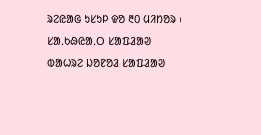ᱨᱮᱭᱟᱜ ᱩᱥᱩᱞ ᱫᱚ ᱓᱐ ᱢᱤᱴᱚᱨ ᱾
ᱥᱟᱹᱠᱷᱭᱟᱹᱛ ᱥᱟᱯᱲᱟᱣ
ᱵᱟᱦᱨᱮ ᱡᱚᱱᱚᱲ ᱥᱟᱯᱲᱟᱣ